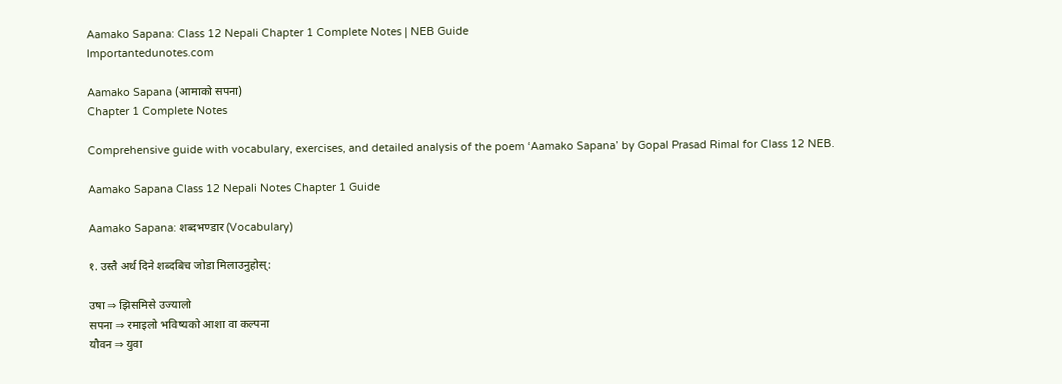Aamako Sapana: Class 12 Nepali Chapter 1 Complete Notes | NEB Guide
Importantedunotes.com

Aamako Sapana (आमाको सपना)
Chapter 1 Complete Notes

Comprehensive guide with vocabulary, exercises, and detailed analysis of the poem ‘Aamako Sapana’ by Gopal Prasad Rimal for Class 12 NEB.

Aamako Sapana Class 12 Nepali Notes Chapter 1 Guide

Aamako Sapana: शब्दभण्डार (Vocabulary)

१. उस्तै अर्थ दिने शब्दबिच जोडा मिलाउनुहोस्:

उषा ⇒ झिसमिसे उज्यालो
सपना ⇒ रमाइलो भविष्यको आशा वा कल्पना
यौवन ⇒ युवा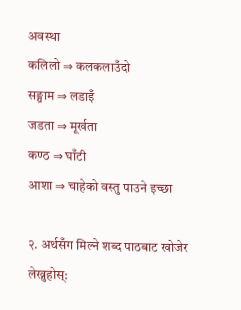अवस्था
कलिलो ⇒ कलकलाउँदो
सङ्ग्राम ⇒ लडाइँ
जडता ⇒ मूर्खता
कण्ठ ⇒ घाँटी
आशा ⇒ चाहेको वस्तु पाउने इच्छा

२. अर्थसँग मिल्ने शब्द पाठबाट खोजेर लेख्नुहोस्: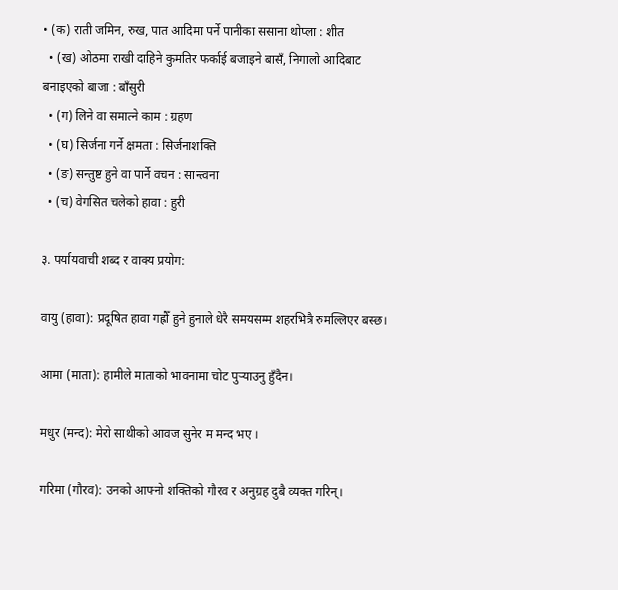• (क) राती जमिन, रुख, पात आदिमा पर्ने पानीका ससाना थोप्ला : शीत
  • (ख) ओठमा राखी दाहिने कुमतिर फर्काई बजाइने बासँ, निगालो आदिबाट बनाइएको बाजा : बाँसुरी
  • (ग) लिने वा समात्ने काम : ग्रहण
  • (घ) सिर्जना गर्ने क्षमता : सिर्जनाशक्ति
  • (ङ) सन्तुष्ट हुने वा पार्ने वचन : सान्त्वना
  • (च) वेगसित चलेको हावा : हुरी

३. पर्यायवाची शब्द र वाक्य प्रयोग:

वायु (हावा): प्रदूषित हावा गह्रौँ हुने हुनाले धेरै समयसम्म शहरभित्रै रुमल्लिएर बस्छ।

आमा (माता): हामीले माताको भावनामा चोट पुर्‍याउनु हुँदैन।

मधुर (मन्द): मेरो साथीको आवज सुनेर म मन्द भए ।

गरिमा (गौरव): उनको आफ्नो शक्तिको गौरव र अनुग्रह दुबै व्यक्त गरिन्।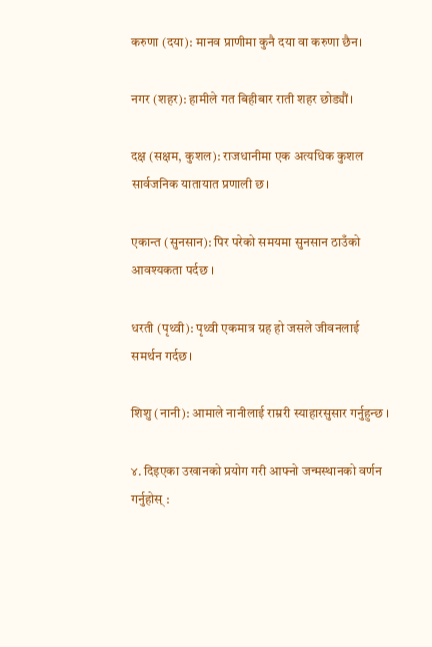करुणा (दया): मानव प्राणीमा कुनै दया वा करुणा छैन।

नगर (शहर): हामीले गत बिहीबार राती शहर छोड्यौं।

दक्ष (सक्षम, कुशल): राजधानीमा एक अत्यधिक कुशल सार्वजनिक यातायात प्रणाली छ।

एकान्त (सुनसान): पिर परेको समयमा सुनसान ठाउँको आवश्यकता पर्दछ ।

धरती (पृथ्वी): पृथ्वी एकमात्र ग्रह हो जसले जीवनलाई समर्थन गर्दछ।

शिशु (नानी): आमाले नानीलाई राम्ररी स्याहारसुसार गर्नुहुन्छ ।

४. दिइएका उखानको प्रयोग गरी आफ्नो जन्मस्थानको वर्णन गर्नुहोस् :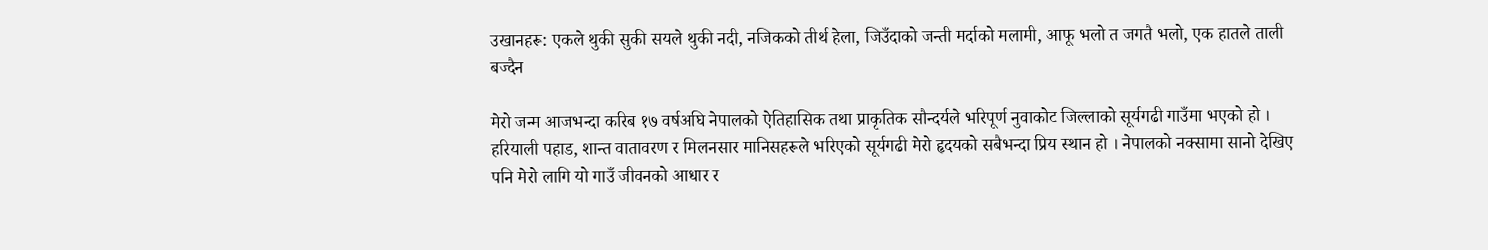उखानहरू: एकले थुकी सुकी सयले थुकी नदी, नजिकको तीर्थ हेला, जिउँदाको जन्ती मर्दाको मलामी, आफू भलो त जगतै भलो, एक हातले ताली बज्दैन

मेरो जन्म आजभन्दा करिब १७ वर्षअघि नेपालको ऐतिहासिक तथा प्राकृतिक सौन्दर्यले भरिपूर्ण नुवाकोट जिल्लाको सूर्यगढी गाउँमा भएको हो । हरियाली पहाड, शान्त वातावरण र मिलनसार मानिसहरूले भरिएको सूर्यगढी मेरो हृदयको सबैभन्दा प्रिय स्थान हो । नेपालको नक्सामा सानो देखिए पनि मेरो लागि यो गाउँ जीवनको आधार र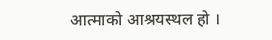आत्माको आश्रयस्थल हो ।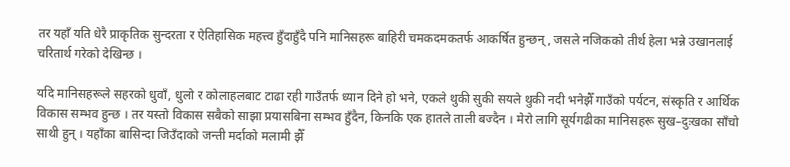तर यहाँ यति धेरै प्राकृतिक सुन्दरता र ऐतिहासिक महत्त्व हुँदाहुँदै पनि मानिसहरू बाहिरी चमकदमकतर्फ आकर्षित हुन्छन्, जसले नजिकको तीर्थ हेला भन्ने उखानलाई चरितार्थ गरेको देखिन्छ ।

यदि मानिसहरूले सहरको धुवाँ, धुलो र कोलाहलबाट टाढा रही गाउँतर्फ ध्यान दिने हो भने, एकले थुकी सुकी सयले थुकी नदी भनेझैँ गाउँको पर्यटन, संस्कृति र आर्थिक विकास सम्भव हुन्छ । तर यस्तो विकास सबैको साझा प्रयासबिना सम्भव हुँदैन, किनकि एक हातले ताली बज्दैन । मेरो लागि सूर्यगढीका मानिसहरू सुख–दुःखका साँचो साथी हुन् । यहाँका बासिन्दा जिउँदाको जन्ती मर्दाको मलामी झैँ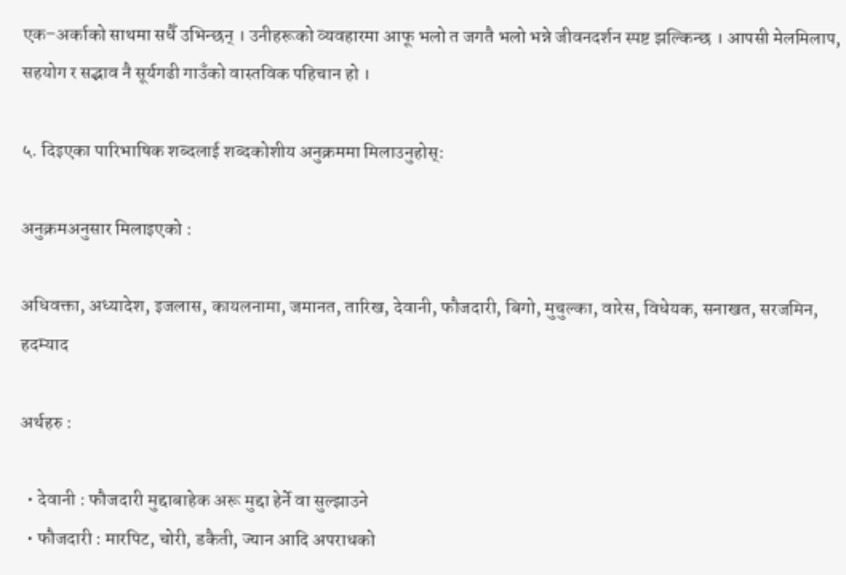एक–अर्काको साथमा सधैँ उभिन्छन् । उनीहरूको व्यवहारमा आफू भलो त जगतै भलो भन्ने जीवनदर्शन स्पष्ट झल्किन्छ । आपसी मेलमिलाप, सहयोग र सद्भाव नै सूर्यगढी गाउँको वास्तविक पहिचान हो ।

५. दिइएका पारिभाषिक शब्दलाई शब्दकोशीय अनुक्रममा मिलाउनुहोस्:

अनुक्रमअनुसार मिलाइएको :

अधिवक्ता, अध्यादेश, इजलास, कायलनामा, जमानत, तारिख, देवानी, फौजदारी, बिगो, मुचुल्का, वारेस, विधेयक, सनाखत, सरजमिन, हदम्याद

अर्थहरु :

  • देवानी : फौजदारी मुद्दाबाहेक अरू मुद्दा हेर्ने वा सुल्झाउने
  • फौजदारी : मारपिट, चोरी, डकैती, ज्यान आदि अपराधको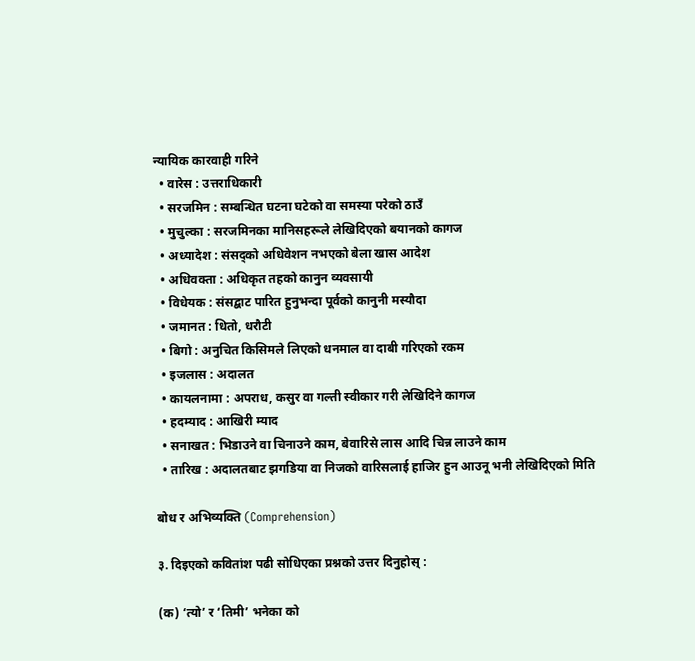न्यायिक कारवाही गरिने
  • वारेस : उत्तराधिकारी
  • सरजमिन : सम्बन्धित घटना घटेको वा समस्या परेको ठाउँ
  • मुचुल्का : सरजमिनका मानिसहरूले लेखिदिएको बयानको कागज
  • अध्यादेश : संसद्को अधिवेशन नभएको बेला खास आदेश
  • अधिवक्ता : अधिकृत तहको कानुन व्यवसायी
  • विधेयक : संसद्बाट पारित हुनुभन्दा पूर्वको कानुनी मस्यौदा
  • जमानत : धितो, धरौटी
  • बिगो : अनुचित किसिमले लिएको धनमाल वा दाबी गरिएको रकम
  • इजलास : अदालत
  • कायलनामा : अपराध, कसुर वा गल्ती स्वीकार गरी लेखिदिने कागज
  • हदम्याद : आखिरी म्याद
  • सनाखत : भिडाउने वा चिनाउने काम, बेवारिसे लास आदि चिन्न लाउने काम
  • तारिख : अदालतबाट झगडिया वा निजको वारिसलाई हाजिर हुन आउनू भनी लेखिदिएको मिति

बोध र अभिव्यक्ति (Comprehension)

३. दिइएको कवितांश पढी सोधिएका प्रश्नको उत्तर दिनुहोस् :

(क) ‘त्यो’ र ‘तिमी’ भनेका को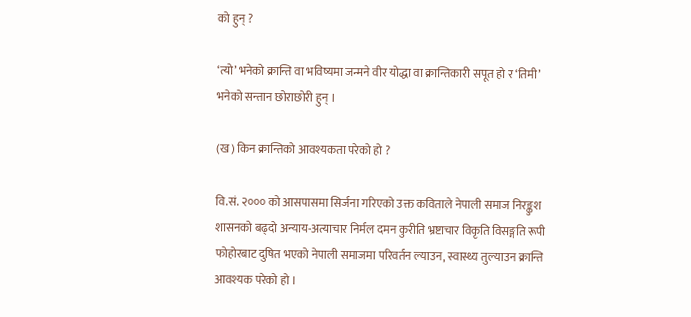को हुन् ?

‘त्यो’ भनेको क्रान्ति वा भविष्यमा जन्मने वीर योद्धा वा क्रान्तिकारी सपूत हो र ‘तिमी’ भनेको सन्तान छोराछोरी हुन् ।

(ख) किन क्रान्तिको आवश्यकता परेको हो ?

वि.सं. २००० को आसपासमा सिर्जना गरिएको उक्त कविताले नेपाली समाज निरङ्कुश शासनको बढ्दो अन्याय-अत्याचार निर्मल दमन कुरीति भ्रष्टाचार विकृति विसङ्गति रूपी फोहोरबाट दुषित भएको नेपाली समाजमा परिवर्तन ल्याउन, स्वास्थ्य तुल्याउन क्रान्ति आवश्यक परेको हो ।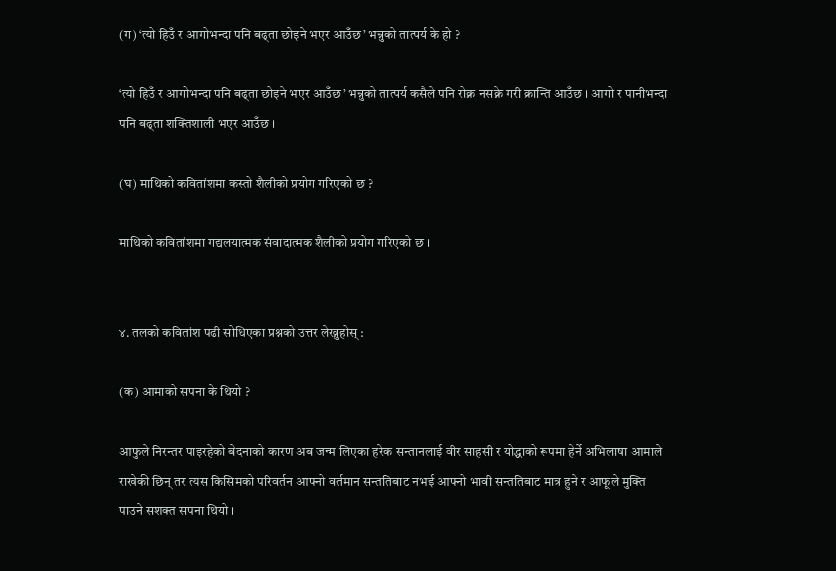(ग) ‘त्यो हिउँ र आगोभन्दा पनि बढ्ता छोइने भएर आउँछ’ भन्नुको तात्पर्य के हो ?

‘त्यो हिउँ र आगोभन्दा पनि बढ्ता छोइने भएर आउँछ’ भन्नुको तात्पर्य कसैले पनि रोक्न नसक्ने गरी क्रान्ति आउँछ । आगो र पानीभन्दा पनि बढ्ता शक्तिशाली भएर आउँछ ।

(घ) माथिको कवितांशमा कस्तो शैलीको प्रयोग गरिएको छ ?

माथिको कवितांशमा गद्यलयात्मक संवादात्मक शैलीको प्रयोग गरिएको छ ।


४. तलको कवितांश पढी सोधिएका प्रश्नको उत्तर लेख्नुहोस् :

(क) आमाको सपना के थियो ?

आफुले निरन्तर पाइरहेको बेदनाको कारण अब जन्म लिएका हरेक सन्तानलाई वीर साहसी र योद्धाको रूपमा हेर्ने अभिलाषा आमाले राखेकी छिन् तर त्यस किसिमको परिवर्तन आफ्नो वर्तमान सन्ततिबाट नभई आफ्नो भावी सन्ततिबाट मात्र हुने र आफूले मुक्ति पाउने सशक्त सपना थियो ।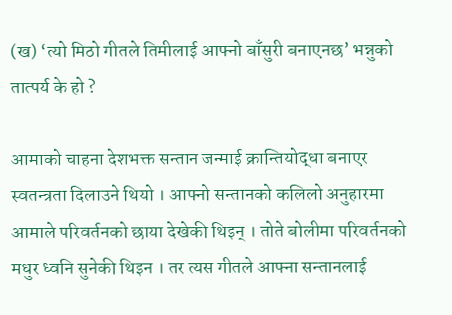(ख) ‘त्यो मिठो गीतले तिमीलाई आफ्नो बाँसुरी बनाएनछ’ भन्नुको तात्पर्य के हो ?

आमाको चाहना देशभक्त सन्तान जन्माई क्रान्तियोद्धा बनाएर स्वतन्त्रता दिलाउने थियो । आफ्नो सन्तानको कलिलो अनुहारमा आमाले परिवर्तनको छाया देखेकी थिइन् । तोते बोलीमा परिवर्तनको मधुर ध्वनि सुनेकी थिइन । तर त्यस गीतले आफ्ना सन्तानलाई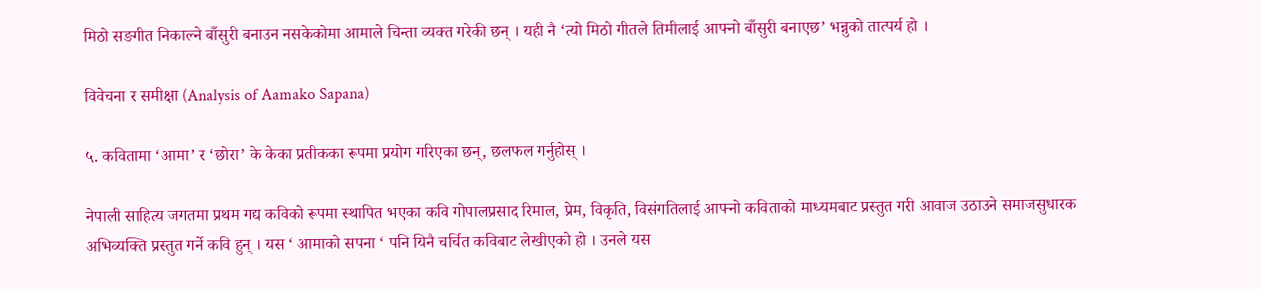मिठो सङगीत निकाल्ने बाँसुरी बनाउन नसकेकोमा आमाले चिन्ता व्यक्त गरेकी छन् । यही नै ‘त्यो मिठो गीतले तिमीलाई आफ्नो बाँसुरी बनाएछ’ भन्नुको तात्पर्य हो ।

विवेचना र समीक्षा (Analysis of Aamako Sapana)

५. कवितामा ‘आमा’ र ‘छोरा’ के केका प्रतीकका रूपमा प्रयोग गरिएका छन्, छलफल गर्नुहोस् ।

नेपाली साहित्य जगतमा प्रथम गद्य कविको रूपमा स्थापित भएका कवि गोपालप्रसाद रिमाल, प्रेम, विकृति, विसंगतिलाई आफ्नो कविताको माध्यमबाट प्रस्तुत गरी आवाज उठाउने समाजसुधारक अभिव्यक्ति प्रस्तुत गर्ने कवि हुन् । यस ‘ आमाको सपना ‘ पनि यिनै चर्चित कविबाट लेखीएको हो । उनले यस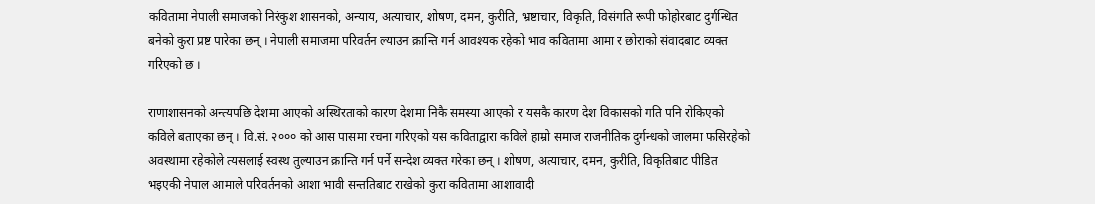कवितामा नेपाली समाजको निरंकुश शासनको, अन्याय, अत्याचार, शोषण, दमन, कुरीति, भ्रष्टाचार, विकृति, विसंगति रूपी फोहोरबाट दुर्गन्धित बनेको कुरा प्रष्ट पारेका छन् । नेपाली समाजमा परिवर्तन ल्याउन क्रान्ति गर्न आवश्यक रहेको भाव कवितामा आमा र छोराको संवादबाट व्यक्त गरिएको छ ।

राणाशासनको अन्त्यपछि देशमा आएको अस्थिरताको कारण देशमा निकै समस्या आएको र यसकै कारण देश विकासको गति पनि रोकिएको कविले बताएका छन् । वि.सं. २००० को आस पासमा रचना गरिएको यस कविताद्वारा कविले हाम्रो समाज राजनीतिक दुर्गन्धको जालमा फसिरहेको अवस्थामा रहेकोले त्यसलाई स्वस्थ तुल्याउन क्रान्ति गर्न पर्ने सन्देश व्यक्त गरेका छन् । शोषण, अत्याचार, दमन, कुरीति, विकृतिबाट पीडित भइएकी नेपाल आमाले परिवर्तनको आशा भावी सन्ततिबाट राखेको कुरा कवितामा आशावादी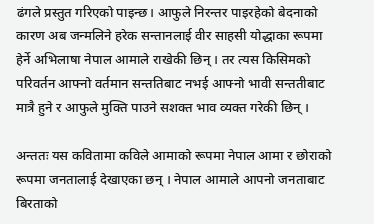ढंगले प्रस्तुत गरिएको पाइन्छ। आफुले निरन्तर पाइरहेको बेदनाको कारण अब जन्मलिने हरेक सन्तानलाई वीर साहसी योद्धाका रूपमा हेर्ने अभिलाषा नेपाल आमाले राखेकी छिन् । तर त्यस किसिमको परिवर्तन आफ्नो वर्तमान सन्ततिबाट नभई आफ्नो भावी सन्ततीबाट मात्रै हुने र आफुले मुक्ति पाउने सशक्त भाव व्यक्त गरेकी छिन् ।

अन्ततः यस कवितामा कविले आमाको रूपमा नेपाल आमा र छोराको रूपमा जनतालाई देखाएका छन् । नेपाल आमाले आपनो जनताबाट बिरताको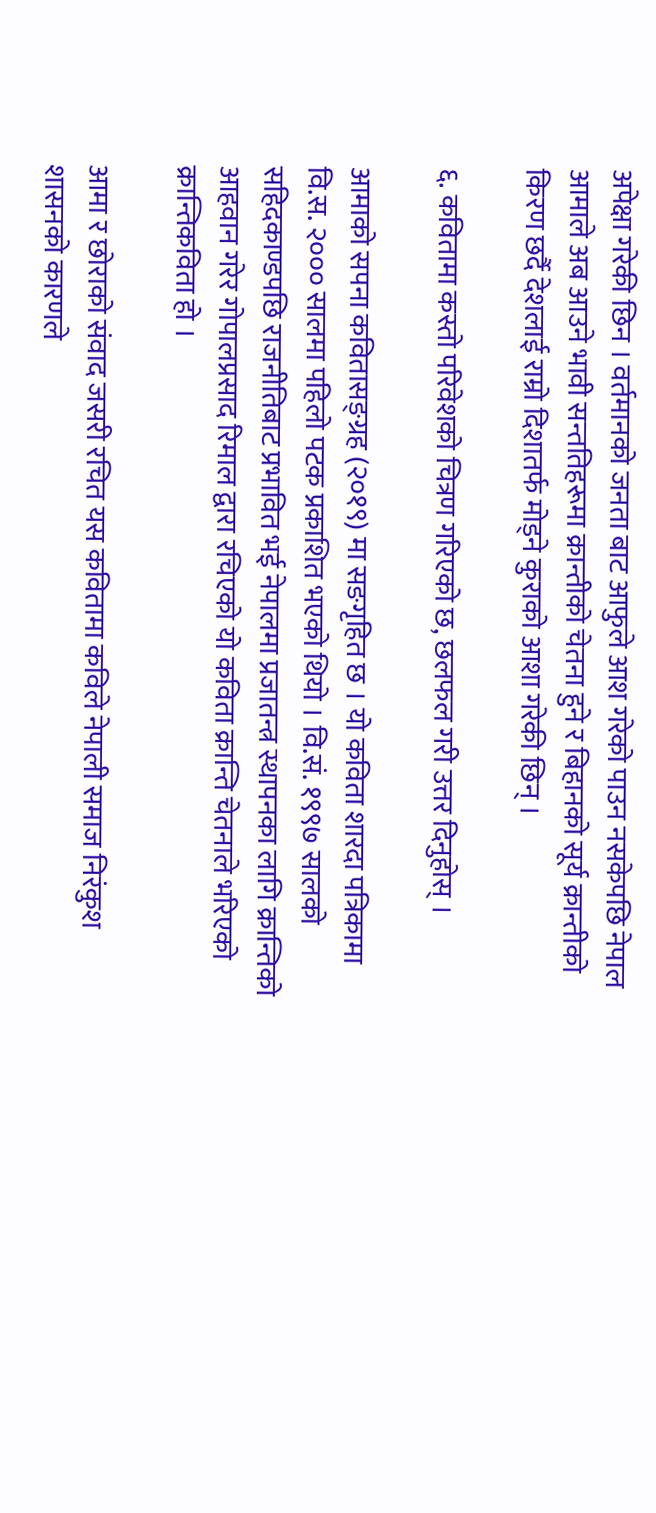अपेक्षा गरेकी छिन । वर्तमानको जनता बाट आफुले आश गरेको पाउन नसकेपछि नेपाल आमाले अब आउने भावी सन्ततिहरूमा क्रान्तीको चेतना हुने र बिहानको सूर्य क्रान्तीको किरण छर्दै देशलाई राम्रो दिशातर्फ मोड्ने कुराको आशा गरेकी छिन् ।

६. कवितामा कस्तो परिवेशको चित्रण गरिएको छ, छलफल गरी उत्तर दिनुहोस् ।

आमाको सपना कवितासङ्ग्रह (२०१९) मा सङगृहित छ । यो कविता शारदा पत्रिकामा वि.स. २००० सालमा पहिलो पटक प्रकाशित भएको थियो । वि.सं. १९९७ सालको सहिदकाण्डपछि राजनीतिबाट प्रभावित भई नेपालमा प्रजातन्त्र स्थापनका लागि क्रान्तिको आहवान गरेर गोपालप्रसाद रिमाल द्वारा रचिएको यो कविता क्रान्ति चेतनाले भरिएको क्रान्तिकविता हो ।

आमा र छोराको संवाद जसरी रचित यस कवितामा कविले नेपाली समाज निरंकुश शासनको कारणले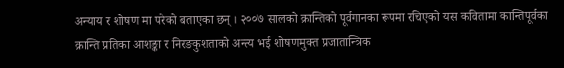अन्याय र शोषण मा परेको बताएका छन् । २००७ सालको क्रान्तिको पूर्वगानका रूपमा रचिएको यस कवितामा कान्तिपूर्वका क्रान्ति प्रतिका आशङ्का र निरङकुशताको अन्त्य भई शोषणमुक्त प्रजातान्त्रिक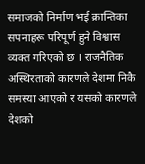समाजको निर्माण भई क्रान्तिका सपनाहरू परिपूर्ण हुने विश्वास व्यक्त गरिएको छ । राजनैतिक अस्थिरताको कारणले देशमा निकै समस्या आएको र यसको कारणले देशको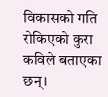विकासको गति रोकिएको कुरा कविले बताएका छन्।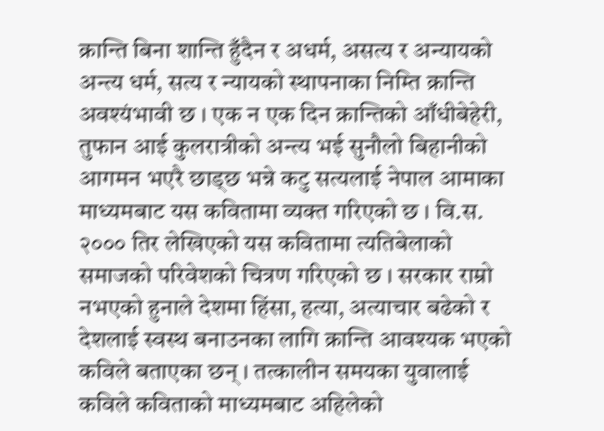क्रान्ति बिना शान्ति हुँदैन र अधर्म, असत्य र अन्यायको अन्त्य धर्म, सत्य र न्यायको स्थापनाका निम्ति क्रान्ति अवश्यंभावी छ । एक न एक दिन क्रान्तिको आँधीबेहेरी, तुफान आई कुलरात्रीको अन्त्य भई सुनौलो बिहानीको आगमन भएरै छाड्छ भन्ने कटु सत्यलाई नेपाल आमाका माध्यमबाट यस कवितामा व्यक्त गरिएको छ । वि.स. २००० तिर लेखिएको यस कवितामा त्यतिबेलाको समाजको परिवेशको चित्रण गरिएको छ । सरकार राम्रो नभएको हुनाले देशमा हिंसा, हत्या, अत्याचार बढेको र देशलाई स्वस्थ बनाउनका लागि क्रान्ति आवश्यक भएको कविले बताएका छन् । तत्कालीन समयका युवालाई कविले कविताको माध्यमबाट अहिलेको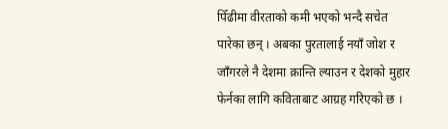पिँढीमा वीरताको कमी भएको भन्दै सचेत पारेका छन् । अबका पुरतालाई नयाँ जोश र जाँगरले नै देशमा क्रान्ति ल्याउन र देशको मुहार फेर्नका लागि कविताबाट आग्रह गरिएको छ ।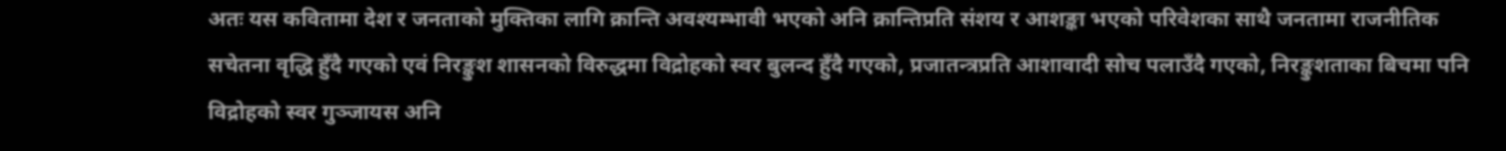अतः यस कवितामा देश र जनताको मुक्तिका लागि क्रान्ति अवश्यम्भावी भएको अनि क्रान्तिप्रति संशय र आशङ्का भएको परिवेशका साथै जनतामा राजनीतिक सचेतना वृद्धि हुँदै गएको एवं निरङ्कुश शासनको विरुद्धमा विद्रोहको स्वर बुलन्द हुँदै गएको, प्रजातन्त्रप्रति आशावादी सोच पलाउँदै गएको, निरङ्कुशताका बिचमा पनि विद्रोहको स्वर गुञ्जायस अनि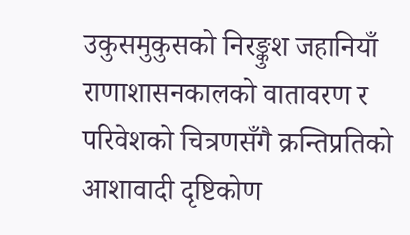उकुसमुकुसको निरङ्कुश जहानियाँ राणाशासनकालको वातावरण र परिवेशको चित्रणसँगै क्रन्तिप्रतिको आशावादी दृष्टिकोण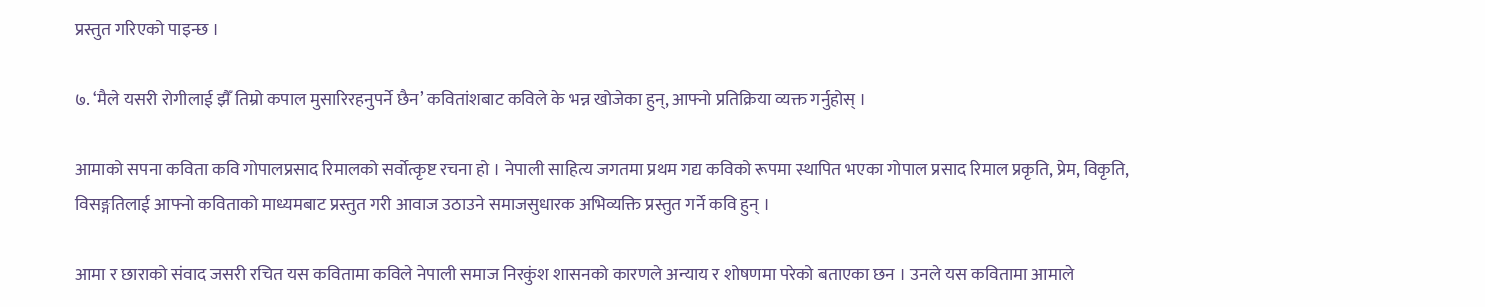प्रस्तुत गरिएको पाइन्छ ।

७. ‘मैले यसरी रोगीलाई झैँ तिम्रो कपाल मुसारिरहनुपर्ने छैन’ कवितांशबाट कविले के भन्न खोजेका हुन्, आफ्नो प्रतिक्रिया व्यक्त गर्नुहोस् ।

आमाको सपना कविता कवि गोपालप्रसाद रिमालको सर्वोत्कृष्ट रचना हो । नेपाली साहित्य जगतमा प्रथम गद्य कविको रूपमा स्थापित भएका गोपाल प्रसाद रिमाल प्रकृति, प्रेम, विकृति, विसङ्गतिलाई आफ्नो कविताको माध्यमबाट प्रस्तुत गरी आवाज उठाउने समाजसुधारक अभिव्यक्ति प्रस्तुत गर्ने कवि हुन् ।

आमा र छाराको संवाद जसरी रचित यस कवितामा कविले नेपाली समाज निरकुंश शासनको कारणले अन्याय र शोषणमा परेको बताएका छन । उनले यस कवितामा आमाले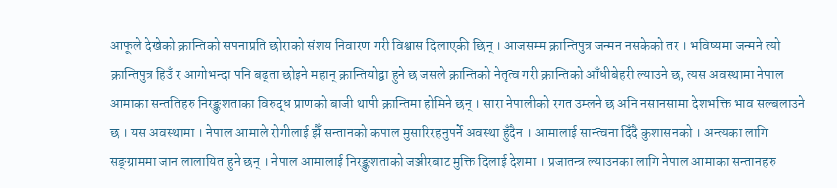आफूले देखेको क्रान्तिको सपनाप्रति छोराको संशय निवारण गरी विश्वास दिलाएकी छिन् । आजसम्म क्रान्तिपुत्र जन्मन नसकेको तर । भविष्यमा जन्मने त्यो क्रान्तिपुत्र हिउँ र आगोभन्दा पनि बढ्ता छोइने महान् क्रान्तियोद्वा हुने छ जसले क्रान्तिको नेतृत्व गरी क्रान्तिको आँधीबेहरी ल्याउने छ, त्यस अवस्थामा नेपाल आमाका सन्ततिहरु निरङ्कुशताका विरुद्ध प्राणको बाजी थापी क्रान्तिमा होमिने छन् । सारा नेपालीको रगत उम्लने छ अनि नसानसामा देशभक्ति भाव सल्बलाउने छ । यस अवस्थामा । नेपाल आमाले रोगीलाई झैँ सन्तानको कपाल मुसारिरहनुपर्ने अवस्था हुँदैन । आमालाई सान्त्वना दिँदै कुशासनको । अन्त्यका लागि सङ्ग्राममा जान लालायित हुने छन् । नेपाल आमालाई निरङ्कुशताको जञ्जीरबाट मुक्ति दिलाई देशमा । प्रजातन्त्र ल्याउनका लागि नेपाल आमाका सन्तानहरु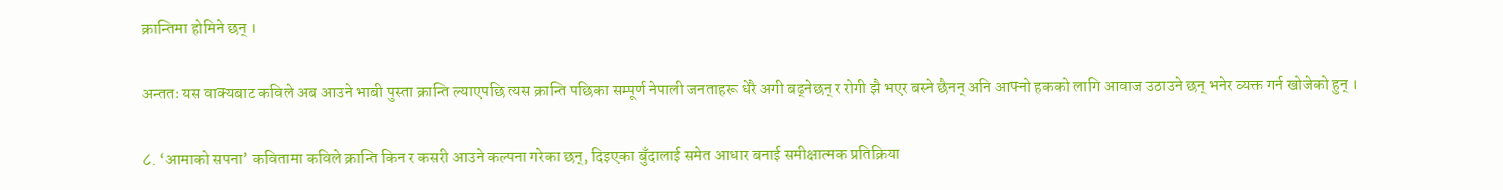क्रान्तिमा होमिने छन् ।

अन्ततः यस वाक्यबाट कविले अब आउने भाबी पुस्ता क्रान्ति ल्याएपछि त्यस क्रान्ति पछिका सम्पूर्ण नेपाली जनताहरू धेरै अगी बढ्नेछन् र रोगी झै भएर बस्ने छैनन् अनि आफ्नो हकको लागि आवाज उठाउने छन् भनेर व्यक्त गर्न खोजेको हुन् ।

८. ‘आमाको सपना’ कवितामा कविले क्रान्ति किन र कसरी आउने कल्पना गरेका छन्, दिइएका बुँदालाई समेत आधार बनाई समीक्षात्मक प्रतिक्रिया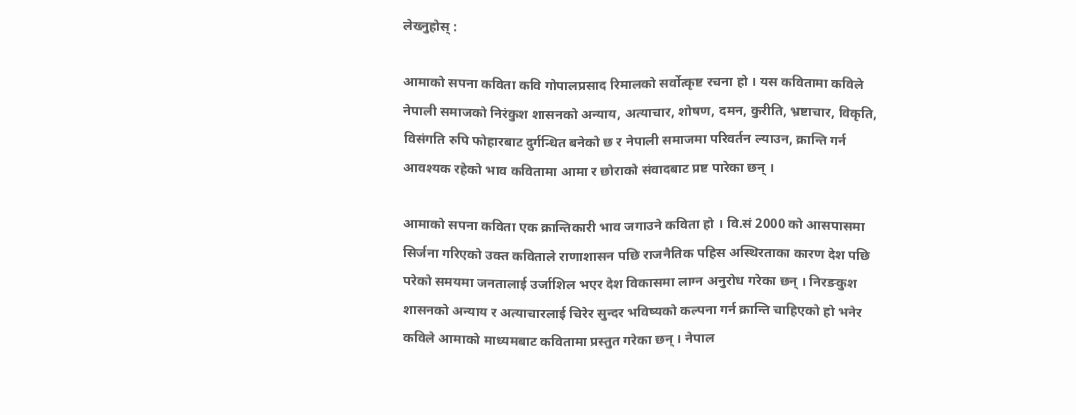लेख्नुहोस् :

आमाको सपना कविता कवि गोपालप्रसाद रिमालको सर्वोत्कृष्ट रचना हो । यस कवितामा कविले नेपाली समाजको निरंकुश शासनको अन्याय, अत्याचार, शोषण, दमन, कुरीति, भ्रष्टाचार, विकृति, विसंगति रुपि फोहारबाट दुर्गन्धित बनेको छ र नेपाली समाजमा परिवर्तन ल्याउन, क्रान्ति गर्न आवश्यक रहेको भाव कवितामा आमा र छोराको संवादबाट प्रष्ट पारेका छन् ।

आमाको सपना कविता एक क्रान्तिकारी भाव जगाउने कविता हो । वि.सं 2000 को आसपासमा सिर्जना गरिएको उक्त कविताले राणाशासन पछि राजनैतिक पहिस अस्थिरताका कारण देश पछि परेको समयमा जनतालाई उर्जाशिल भएर देश विकासमा लाग्न अनुरोध गरेका छन् । निरङकुश शासनको अन्याय र अत्याचारलाई चिरेर सुन्दर भविष्यको कल्पना गर्न क्रान्ति चाहिएको हो भनेर कविले आमाको माध्यमबाट कवितामा प्रस्तुत गरेका छन् । नेपाल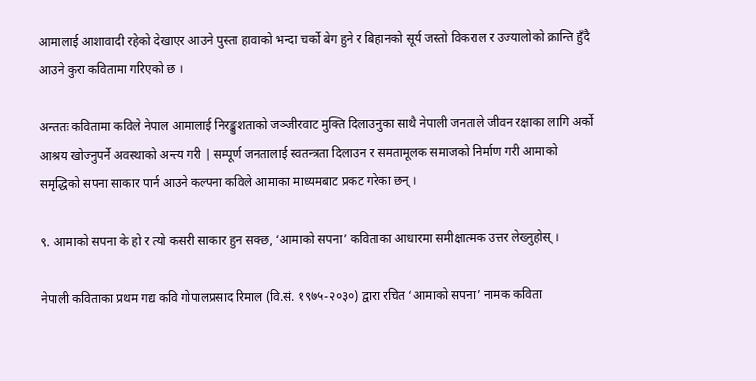आमालाई आशावादी रहेको देखाएर आउने पुस्ता हावाको भन्दा चर्को बेग हुने र बिहानको सूर्य जस्तो विकराल र उज्यालोको क्रान्ति हुँदै आउने कुरा कवितामा गरिएको छ ।

अन्ततः कवितामा कविले नेपाल आमालाई निरङ्कुशताको जञ्जीरवाट मुक्ति दिलाउनुका साथै नेपाली जनताले जीवन रक्षाका लागि अर्को आश्रय खोज्नुपर्ने अवस्थाको अन्त्य गरी | सम्पूर्ण जनतालाई स्वतन्त्रता दिलाउन र समतामूलक समाजको निर्माण गरी आमाको समृद्धिको सपना साकार पार्न आउने कल्पना कविले आमाका माध्यमबाट प्रकट गरेका छन् ।

९. आमाको सपना के हो र त्यो कसरी साकार हुन सक्छ, ‘आमाको सपना’ कविताका आधारमा समीक्षात्मक उत्तर लेख्नुहोस् ।

नेपाली कविताका प्रथम गद्य कवि गोपालप्रसाद रिमाल (वि.सं. १९७५-२०३०) द्वारा रचित ‘आमाको सपना’ नामक कविता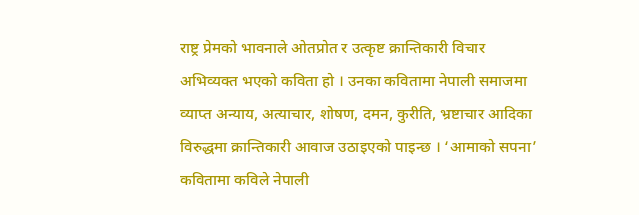राष्ट्र प्रेमको भावनाले ओतप्रोत र उत्कृष्ट क्रान्तिकारी विचार अभिव्यक्त भएको कविता हो । उनका कवितामा नेपाली समाजमा व्याप्त अन्याय, अत्याचार, शोषण, दमन, कुरीति, भ्रष्टाचार आदिका विरुद्धमा क्रान्तिकारी आवाज उठाइएको पाइन्छ । ‘आमाको सपना’ कवितामा कविले नेपाली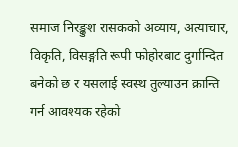समाज निरङ्कुश रासकको अव्याय, अत्याचार, विकृति, विसङ्गति रूपी फोहोरबाट दुर्गान्दित बनेको छ र यसलाई स्वस्थ तुल्याउन क्रान्ति गर्न आवश्यक रहेको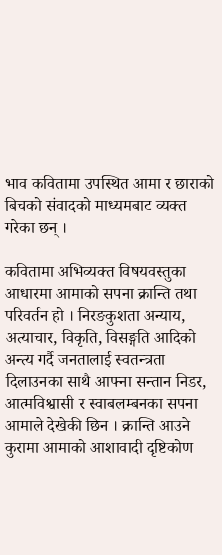भाव कवितामा उपस्थित आमा र छाराको बिचको संवादको माध्यमबाट व्यक्त गरेका छन् ।

कवितामा अभिव्यक्त विषयवस्तुका आधारमा आमाको सपना क्रान्ति तथा परिवर्तन हो । निरङकुशता अन्याय, अत्याचार, विकृति, विसङ्गति आदिको अन्त्य गर्दै जनतालाई स्वतन्त्रता दिलाउनका साथै आफ्ना सन्तान निडर, आत्मविश्वासी र स्वाबलम्बनका सपना आमाले देखेकी छिन । क्रान्ति आउने कुरामा आमाको आशावादी दृष्टिकोण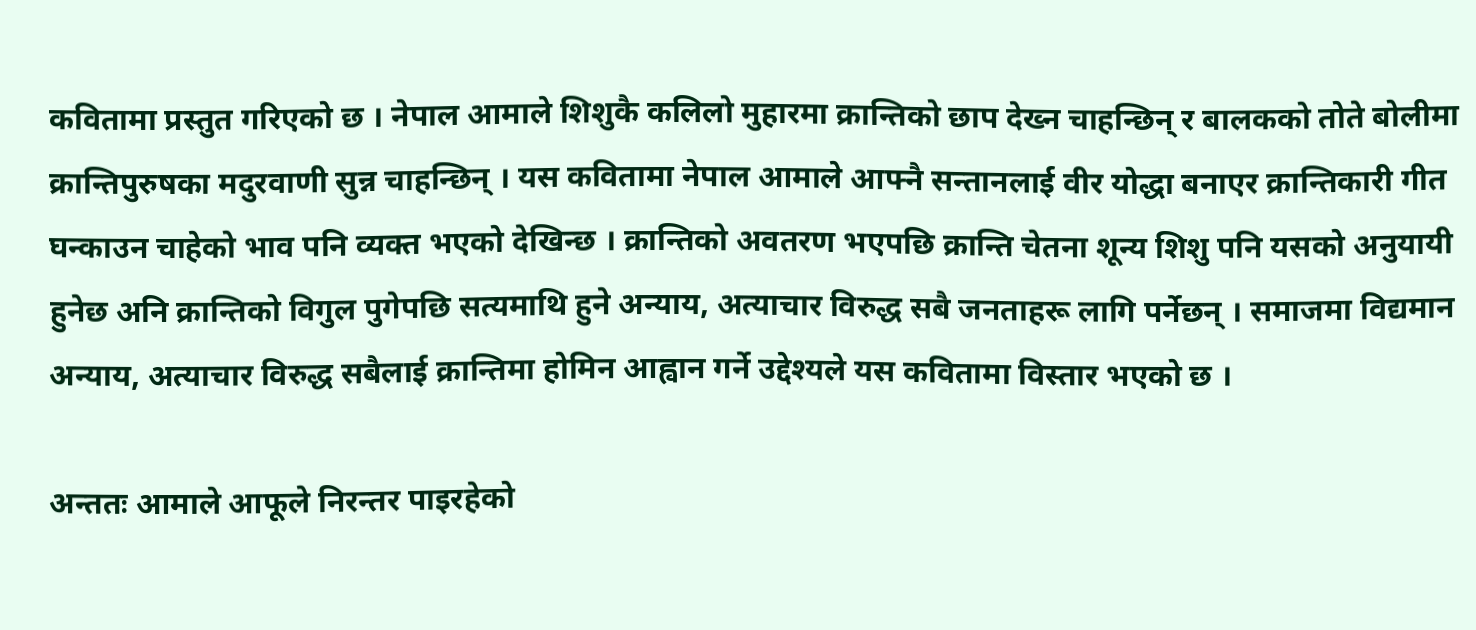कवितामा प्रस्तुत गरिएको छ । नेपाल आमाले शिशुकै कलिलो मुहारमा क्रान्तिको छाप देख्न चाहन्छिन् र बालकको तोते बोलीमा क्रान्तिपुरुषका मदुरवाणी सुन्न चाहन्छिन् । यस कवितामा नेपाल आमाले आफ्नै सन्तानलाई वीर योद्धा बनाएर क्रान्तिकारी गीत घन्काउन चाहेको भाव पनि व्यक्त भएको देखिन्छ । क्रान्तिको अवतरण भएपछि क्रान्ति चेतना शून्य शिशु पनि यसको अनुयायी हुनेछ अनि क्रान्तिको विगुल पुगेपछि सत्यमाथि हुने अन्याय, अत्याचार विरुद्ध सबै जनताहरू लागि पर्नेछन् । समाजमा विद्यमान अन्याय, अत्याचार विरुद्ध सबैलाई क्रान्तिमा होमिन आह्वान गर्ने उद्देश्यले यस कवितामा विस्तार भएको छ ।

अन्ततः आमाले आफूले निरन्तर पाइरहेको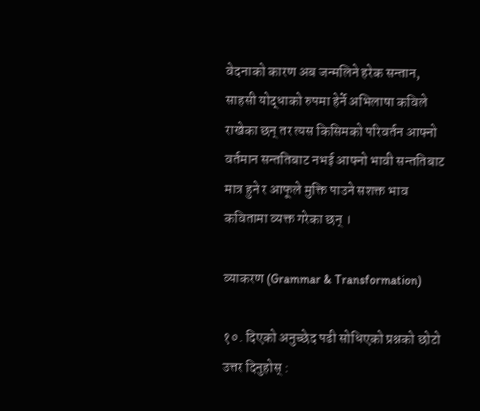वेदनाको कारण अब जन्मलिने हरेक सन्तान, साहसी योद्धाको रुपमा हेर्ने अभिलाषा कविले राखेका छन् तर त्यस किसिम‌को परिवर्तन आफ्नो वर्तमान सन्ततिबाट नभई आफ्नो भावी सन्ततिबाट मात्र हुने र आफूले मुक्ति पाउने सशक्त भाव कवितामा व्यक्त गरेका छन् ।

व्याकरण (Grammar & Transformation)

१०. दिएको अनुच्छेद पढी सोधिएको प्रश्नको छोटो उत्तर दिनुहोस् :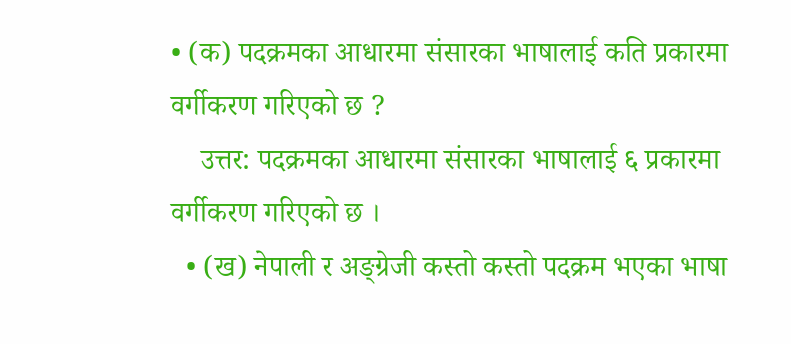• (क) पदक्रमका आधारमा संसारका भाषालाई कति प्रकारमा वर्गीकरण गरिएको छ ?
    उत्तर: पदक्रमका आधारमा संसारका भाषालाई ६ प्रकारमा वर्गीकरण गरिएको छ ।
  • (ख) नेपाली र अङ्ग्रेजी कस्तो कस्तो पदक्रम भएका भाषा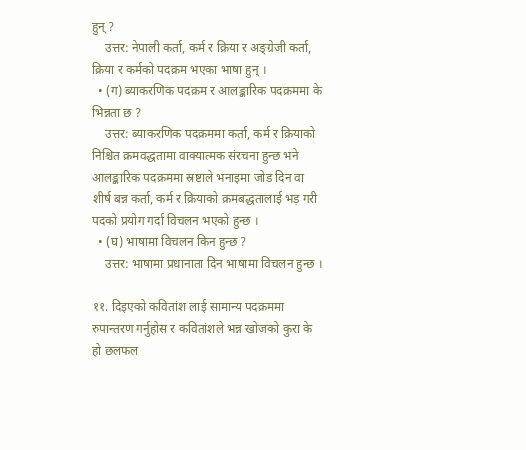हुन् ?
    उत्तर: नेपाली कर्ता, कर्म र क्रिया र अङ्ग्रेजी कर्ता, क्रिया र कर्मको पदक्रम भएका भाषा हुन् ।
  • (ग) ब्याकरणिक पदक्रम र आलङ्कारिक पदक्रममा के भिन्नता छ ?
    उत्तर: ब्याकरणिक पदक्रममा कर्ता, कर्म र क्रियाको निश्चित क्रमवद्धतामा वाक्यात्मक संरचना हुन्छ भने आलङ्कारिक पदक्रममा स्रष्टाले भनाइमा जोड दिन वा शीर्ष बन्न कर्ता, कर्म र क्रियाको क्रमबद्धतालाई भड़ गरी पदको प्रयोग गर्दा विचलन भएको हुन्छ ।
  • (घ) भाषामा विचलन किन हुन्छ ?
    उत्तर: भाषामा प्रधानाता दिन भाषामा विचलन हुन्छ ।

११. दिइएको कवितांश लाई सामान्य पदक्रममा रुपान्तरण गर्नुहोस र कवितांशले भन्न खोजको कुरा के हो छलफल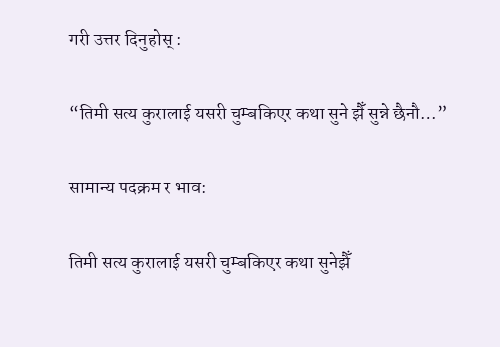गरी उत्तर दिनुहोस् :

“तिमी सत्य कुरालाई यसरी चुम्बकिएर कथा सुने झैँ सुन्ने छैनौ…”

सामान्य पदक्रम र भाव:

तिमी सत्य कुरालाई यसरी चुम्बकिएर कथा सुनेझैँ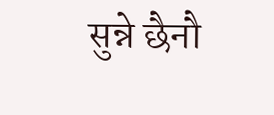सुन्ने छैनौ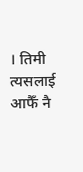। तिमी त्यसलाई आफैँ नै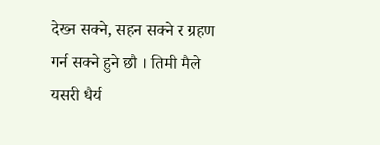देख्न सक्ने, सहन सक्ने र ग्रहण गर्न सक्ने हुने छौ । तिमी मैले यसरी धैर्य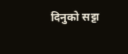दिनुको सट्टा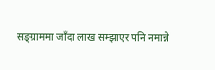सङ्ग्राममा जाँदा लाख सम्झाएर पनि नमान्ने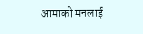आमाको मनलाई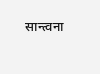सान्त्वना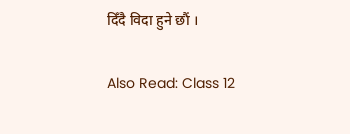दिँदै विदा हुने छौं ।

Also Read: Class 12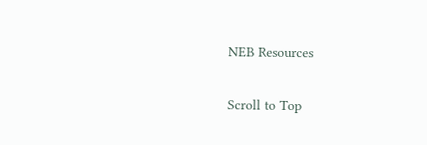NEB Resources

Scroll to Top